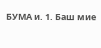БУМА и. 1. Баш мие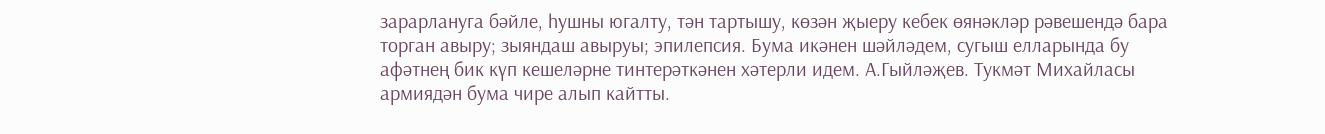зарарлануга бәйле, һушны югалту, тән тартышу, көзән җыеру кебек өянәкләр рәвешендә бара торган авыру; зыяндаш авыруы; эпилепсия. Бума икәнен шәйләдем, сугыш елларында бу афәтнең бик күп кешеләрне тинтерәткәнен хәтерли идем. А.Гыйләҗев. Тукмәт Михайласы армиядән бума чире алып кайтты.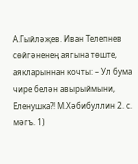А.Гыйләҗев. Иван Телепнев сөйгәненең аягына төште, аякларыннан кочты: – Ул бума чире белән авырыймыни, Еленушка?! М.Хәбибуллин 2. с. мәгъ. 1)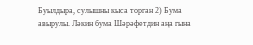Буылдыра, сулышны кыса торган 2) Бума авырулы. Ләкин бума Шәрәфетдин аңа гына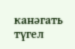канәгать түгел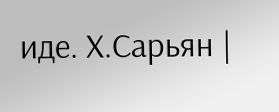иде. Х.Сарьян |